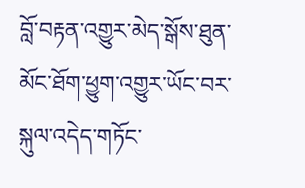བློ་བརྟན་འགྱུར་མེད་སྒོས་ཐུན་མོང་ཐོག་ཕྱུག་འགྱུར་ཡོང་བར་སྐུལ་འདེད་གཏོང་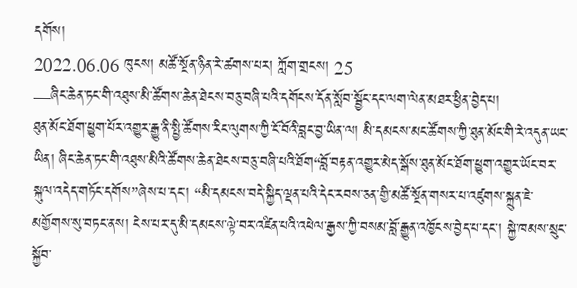དགོས།
2022.06.06 ཁུངས། མཚོ་སྔོན་ཉིན་རེ་ཚགས་པར། ཀློག་གྲངས། 25
—ཞིང་ཆེན་ཏང་གི་འཐུས་མི་ཚོགས་ཆེན་ཐེངས་བཅུ་བཞི་པའི་དགོངས་དོན་སློབ་སྦྱོང་དང་ལག་ལེན་མཐར་ཕྱིན་བྱེད་པ།
ཐུན་མོང་ཐོག་ཕྱུག་པོར་འགྱུར་རྒྱུ་ནི་སྤྱི་ཚོགས་རིང་ལུགས་ཀྱི་ངོ་བོའི་བླང་བྱ་ཡིན་ལ། མི་དམངས་མང་ཚོགས་ཀྱི་ཐུན་མོང་གི་རེ་འདུན་ཡང་ཡིན། ཞིང་ཆེན་ཏང་གི་འཐུས་མིའི་ཚོགས་ཆེན་ཐེངས་བཅུ་བཞི་པའི་ཐོག“བློ་བརྟན་འགྱུར་མེད་སྒོས་ཐུན་མོང་ཐོག་ཕྱུག་འགྱུར་ཡོང་བར་སྐུལ་འདེད་གཏོང་དགོས”ཞེས་པ་དང་། “མི་དམངས་བདེ་སྐྱིད་ལྡན་པའི་དེང་རབས་ཅན་གྱི་མཚོ་སྔོན་གསར་པ་འཛུགས་སྐྲུན་ཇེ་མགྱོགས་སུ་བཏང་ནས། ངེས་པར་དུ་མི་དམངས་ལྟེ་བར་འཛིན་པའི་འཕེལ་རྒྱས་ཀྱི་བསམ་བློ་རྒྱུན་འཁྱོངས་བྱེད་པ་དང་། སྐྱེ་ཁམས་སྲུང་སྐྱོབ་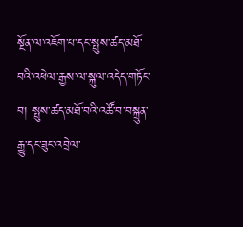སྔོན་ལ་འཇོག་པ་དང་སྤུས་ཚད་མཐོ་བའི་འཕེལ་རྒྱས་ལ་སྐུལ་འདེད་གཏོང་བ། སྤུས་ཚད་མཐོ་བའི་འཚོ་བ་བསྐྲུན་རྒྱུ་དང་ཟུང་འབྲེལ་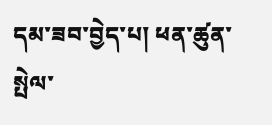དམ་ཟབ་བྱེད་པ། ཕན་ཚུན་སྤེལ་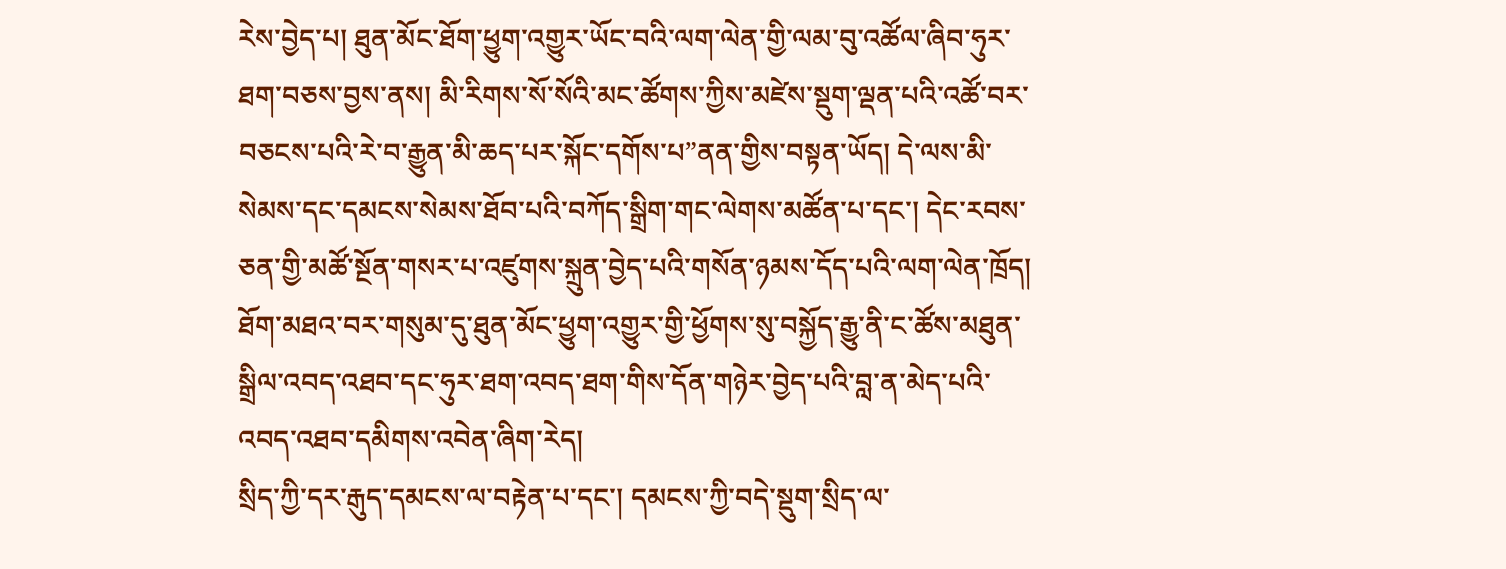རེས་བྱེད་པ། ཐུན་མོང་ཐོག་ཕྱུག་འགྱུར་ཡོང་བའི་ལག་ལེན་གྱི་ལམ་བུ་འཚོལ་ཞིབ་ཧུར་ཐག་བཅས་བྱས་ནས། མི་རིགས་སོ་སོའི་མང་ཚོགས་ཀྱིས་མཛེས་སྡུག་ལྡན་པའི་འཚོ་བར་བཅངས་པའི་རེ་བ་རྒྱུན་མི་ཆད་པར་སྐོང་དགོས་པ”ནན་གྱིས་བསྟན་ཡོད། དེ་ལས་མི་སེམས་དང་དམངས་སེམས་ཐོབ་པའི་བཀོད་སྒྲིག་གང་ལེགས་མཚོན་པ་དང་། དེང་རབས་ཅན་གྱི་མཚོ་སྔོན་གསར་པ་འཛུགས་སྐྲུན་བྱེད་པའི་གསོན་ཉམས་དོད་པའི་ལག་ལེན་ཁྲོད། ཐོག་མཐའ་བར་གསུམ་དུ་ཐུན་མོང་ཕྱུག་འགྱུར་གྱི་ཕྱོགས་སུ་བསྐྱོད་རྒྱུ་ནི་ང་ཚོས་མཐུན་སྒྲིལ་འབད་འཐབ་དང་ཧུར་ཐག་འབད་ཐག་གིས་དོན་གཉེར་བྱེད་པའི་བླ་ན་མེད་པའི་འབད་འཐབ་དམིགས་འབེན་ཞིག་རེད།
སྲིད་ཀྱི་དར་རྒུད་དམངས་ལ་བརྟེན་པ་དང་། དམངས་ཀྱི་བདེ་སྡུག་སྲིད་ལ་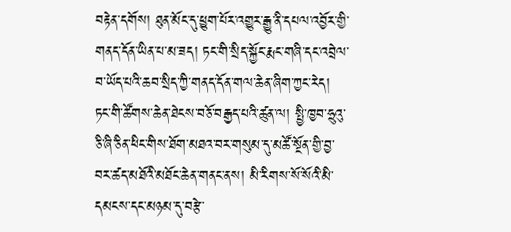བརྟེན་དགོས། ཐུན་མོང་དུ་ཕྱུག་པོར་འགྱུར་རྒྱུ་ནི་དཔལ་འབྱོར་གྱི་གནད་དོན་ཡིན་པ་མ་ཟད། ཏང་གི་སྲིད་སྐྱོང་རྨང་གཞི་དང་འབྲེལ་བ་ཡོད་པའི་ཆབ་སྲིད་ཀྱི་གནད་དོན་གལ་ཆེན་ཞིག་ཀྱང་རེད། ཏང་གི་ཚོགས་ཆེན་ཐེངས་བཅོ་བརྒྱད་པའི་ཚུན་ལ། སྤྱི་ཁྱབ་ཧྲུའུ་ཅི་ཞི་ཅིན་ཕིང་གིས་ཐོག་མཐའ་བར་གསུམ་དུ་མཚོ་སྔོན་གྱི་བྱ་བར་ཚད་མཐོའི་མཐོང་ཆེན་གནང་ནས། མི་རིགས་སོ་སོའི་མི་དམངས་དང་མཉམ་དུ་བརྩེ་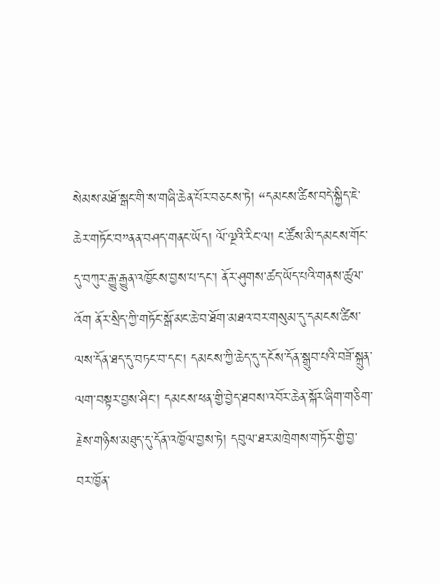སེམས་མཐོ་སྒང་གི་ས་གཞི་ཆེན་པོར་བཅངས་ཏེ། “དམངས་ཚིས་བདེ་སྐྱིད་ཇེ་ཆེར་གཏོང་བ”ནན་བཤད་གནང་ཡོད། ལོ་ལྔའི་རིང་ལ། ང་ཚོས་མི་དམངས་གོང་དུ་བཀུར་རྒྱུ་རྒྱུན་འཁྱོངས་བྱས་པ་དང་། ནོར་ཤུགས་ཚད་ཡོད་པའི་གནས་ཚུལ་འོག ནོར་སྲིད་ཀྱི་གཏོང་སྒོ་མང་ཆེ་བ་ཐོག་མཐའ་བར་གསུམ་དུ་དམངས་ཚིས་ལས་དོན་ཐད་དུ་བཏང་བ་དང་། དམངས་ཀྱི་ཆེད་དུ་དངོས་དོན་སྒྲུབ་པའི་བཟོ་སྐྲུན་ལག་བསྟར་བྱས་ཤིང་། དམངས་ཕན་གྱི་བྱེད་ཐབས་འབོར་ཆེན་སྐོར་ཞིག་གཅིག་རྗེས་གཉིས་མཐུད་དུ་དོན་འཁྱོལ་བྱས་ཏེ། དབུལ་ཐར་མཁྲེགས་གཏོར་གྱི་བྱ་བར་ཁྱོན་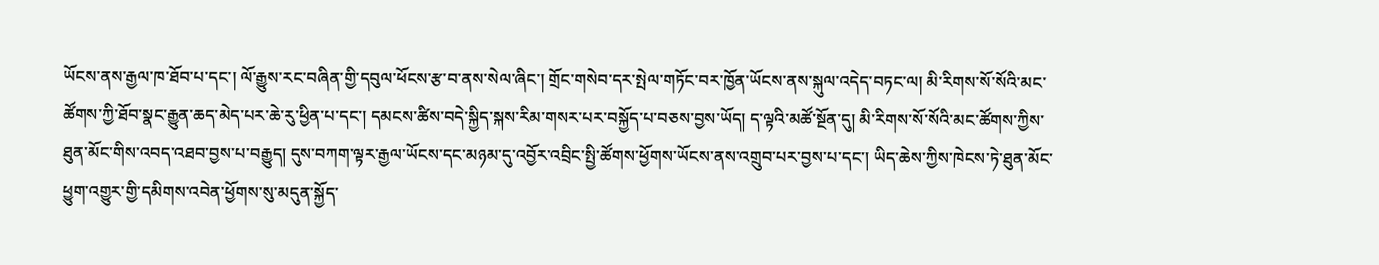ཡོངས་ནས་རྒྱལ་ཁ་ཐོབ་པ་དང་། ལོ་རྒྱུས་རང་བཞིན་གྱི་དབུལ་ཕོངས་རྩ་བ་ནས་སེལ་ཞིང་། གྲོང་གསེབ་དར་སྤེལ་གཏོང་བར་ཁྱོན་ཡོངས་ནས་སྐུལ་འདེད་བཏང་ལ། མི་རིགས་སོ་སོའི་མང་ཚོགས་ཀྱི་ཐོབ་སྣང་རྒྱུན་ཆད་མེད་པར་ཆེ་རུ་ཕྱིན་པ་དང་། དམངས་ཚིས་བདེ་སྐྱིད་སྐས་རིམ་གསར་པར་བསྐྱོད་པ་བཅས་བྱས་ཡོད། ད་ལྟའི་མཚོ་སྔོན་དུ། མི་རིགས་སོ་སོའི་མང་ཚོགས་ཀྱིས་ཐུན་མོང་གིས་འབད་འཐབ་བྱས་པ་བརྒྱུད། དུས་བཀག་ལྟར་རྒྱལ་ཡོངས་དང་མཉམ་དུ་འབྱོར་འབྲིང་སྤྱི་ཚོགས་ཕྱོགས་ཡོངས་ནས་འགྲུབ་པར་བྱས་པ་དང་། ཡིད་ཆེས་ཀྱིས་ཁེངས་ཏེ་ཐུན་མོང་ཕྱུག་འགྱུར་གྱི་དམིགས་འབེན་ཕྱོགས་སུ་མདུན་སྐྱོད་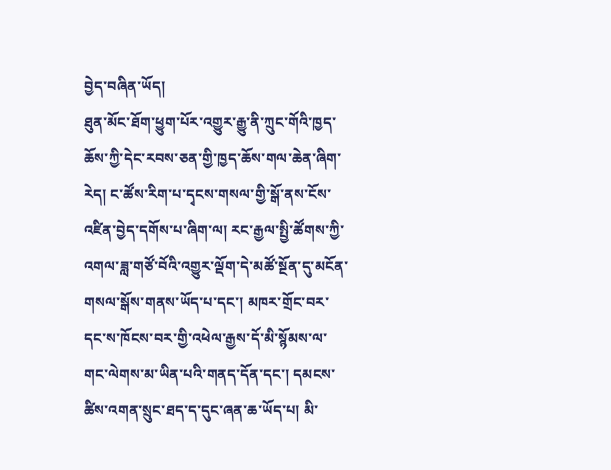བྱེད་བཞིན་ཡོད།
ཐུན་མོང་ཐོག་ཕྱུག་པོར་འགྱུར་རྒྱུ་ནི་ཀྲུང་གོའི་ཁྱད་ཆོས་ཀྱི་དེང་རབས་ཅན་གྱི་ཁྱད་ཆོས་གལ་ཆེན་ཞིག་རེད། ང་ཚོས་རིག་པ་དྭངས་གསལ་གྱི་སྒོ་ནས་ངོས་འཛིན་བྱེད་དགོས་པ་ཞིག་ལ། རང་རྒྱལ་སྤྱི་ཚོགས་ཀྱི་འགལ་ཟླ་གཙོ་བོའི་འགྱུར་ལྡོག་དེ་མཚོ་སྔོན་དུ་མངོན་གསལ་སྒོས་གནས་ཡོད་པ་དང་། མཁར་གྲོང་བར་དང་ས་ཁོངས་བར་གྱི་འཕེལ་རྒྱས་དོ་མི་སྙོམས་ལ་གང་ལེགས་མ་ཡིན་པའི་གནད་དོན་དང་། དམངས་ཚིས་འགན་སྲུང་ཐད་ད་དུང་ཞན་ཆ་ཡོད་པ། མི་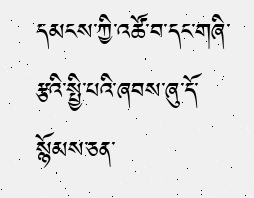དམངས་ཀྱི་འཚོ་བ་དང་གཞི་རྩའི་སྤྱི་པའི་ཞབས་ཞུ་དོ་སྙོམས་ཅན་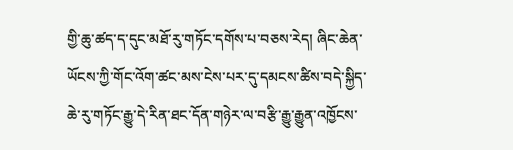གྱི་ཆུ་ཚད་ད་དུང་མཐོ་རུ་གཏོང་དགོས་པ་བཅས་རེད། ཞིང་ཆེན་ཡོངས་ཀྱི་གོང་འོག་ཚང་མས་ངེས་པར་དུ་དམངས་ཚིས་བདེ་སྐྱིད་ཆེ་རུ་གཏོང་རྒྱུ་དེ་རིན་ཐང་དོན་གཉེར་ལ་བརྩི་རྒྱུ་རྒྱུན་འཁྱོངས་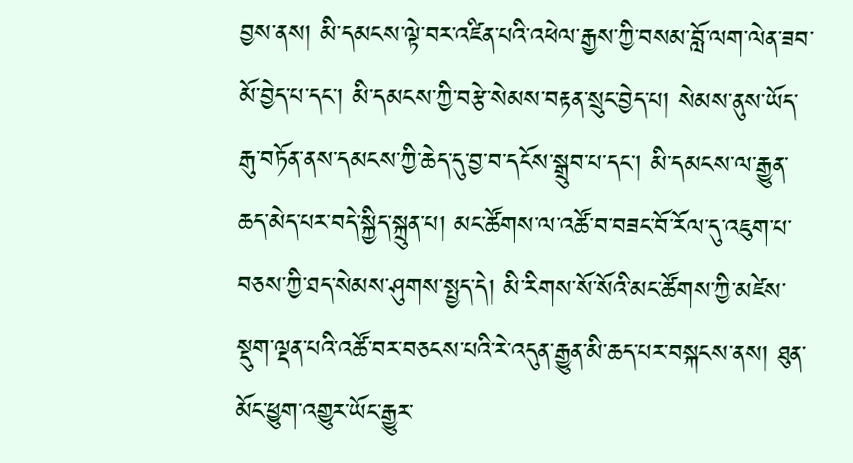བྱས་ནས། མི་དམངས་ལྟེ་བར་འཛིན་པའི་འཕེལ་རྒྱས་ཀྱི་བསམ་བློ་ལག་ལེན་ཟབ་མོ་བྱེད་པ་དང་། མི་དམངས་ཀྱི་བརྩེ་སེམས་བརྟན་སྲུང་བྱེད་པ། སེམས་ནུས་ཡོད་རྒུ་བཏོན་ནས་དམངས་ཀྱི་ཆེད་དུ་བྱ་བ་དངོས་སྒྲུབ་པ་དང་། མི་དམངས་ལ་རྒྱུན་ཆད་མེད་པར་བདེ་སྐྱིད་སྐྲུན་པ། མང་ཚོགས་ལ་འཚོ་བ་བཟང་བོ་རོལ་དུ་འཇུག་པ་བཅས་ཀྱི་ཐད་སེམས་ཤུགས་སྤྱད་དེ། མི་རིགས་སོ་སོའི་མང་ཚོགས་ཀྱི་མཛེས་སྡུག་ལྡན་པའི་འཚོ་བར་བཅངས་པའི་རེ་འདུན་རྒྱུན་མི་ཆད་པར་བསྐངས་ནས། ཐུན་མོང་ཕྱུག་འགྱུར་ཡོང་རྒྱུར་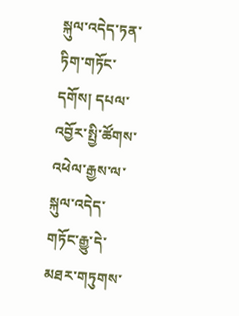སྐུལ་འདེད་ཏན་ཏིག་གཏོང་དགོས། དཔལ་འབྱོར་སྤྱི་ཚོགས་འཕེལ་རྒྱས་ལ་སྐུལ་འདེད་གཏོང་རྒྱུ་དེ་མཐར་གཏུགས་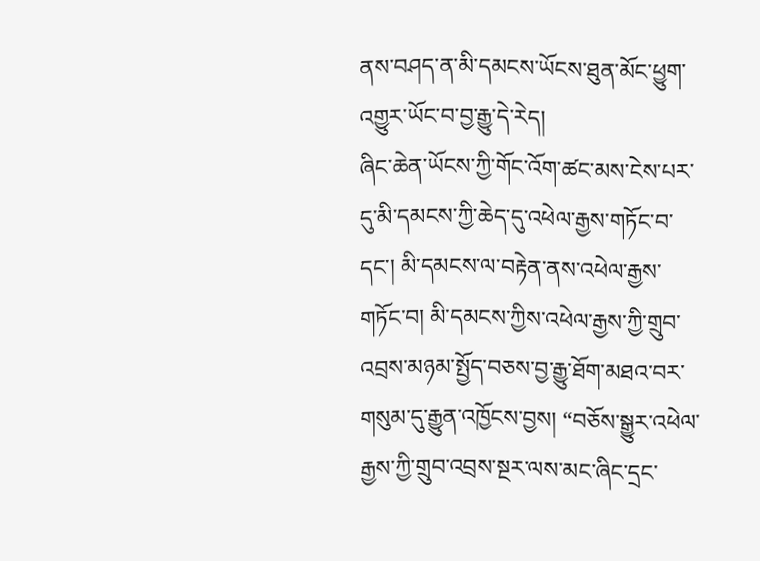ནས་བཤད་ན་མི་དམངས་ཡོངས་ཐུན་མོང་ཕྱུག་འགྱུར་ཡོང་བ་བྱ་རྒྱུ་དེ་རེད།
ཞིང་ཆེན་ཡོངས་ཀྱི་གོང་འོག་ཚང་མས་ངེས་པར་དུ་མི་དམངས་ཀྱི་ཆེད་དུ་འཕེལ་རྒྱས་གཏོང་བ་དང་། མི་དམངས་ལ་བརྟེན་ནས་འཕེལ་རྒྱས་གཏོང་བ། མི་དམངས་ཀྱིས་འཕེལ་རྒྱས་ཀྱི་གྲུབ་འབྲས་མཉམ་སྤྱོད་བཅས་བྱ་རྒྱུ་ཐོག་མཐའ་བར་གསུམ་དུ་རྒྱུན་འཁྱོངས་བྱས། “བཅོས་སྒྱུར་འཕེལ་རྒྱས་ཀྱི་གྲུབ་འབྲས་སྔར་ལས་མང་ཞིང་དྲང་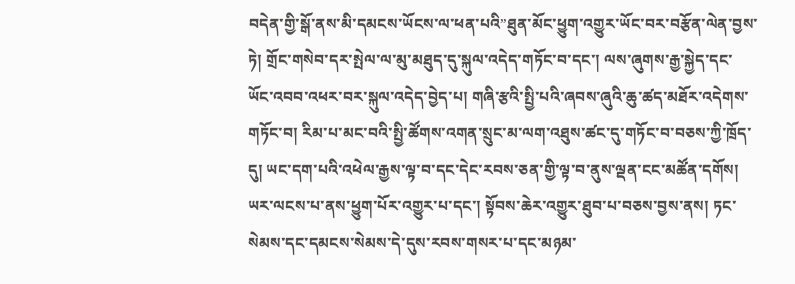བདེན་གྱི་སྒོ་ནས་མི་དམངས་ཡོངས་ལ་ཕན་པའི”ཐུན་མོང་ཕྱུག་འགྱུར་ཡོང་བར་བརྩོན་ལེན་བྱས་ཏེ། གྲོང་གསེབ་དར་སྤེལ་ལ་མུ་མཐུད་དུ་སྐུལ་འདེད་གཏོང་བ་དང་། ལས་ཞུགས་རྒྱ་སྐྱེད་དང་ཡོང་འབབ་འཕར་བར་སྐུལ་འདེད་བྱེད་པ། གཞི་རྩའི་སྤྱི་པའི་ཞབས་ཞུའི་ཆུ་ཚད་མཐོར་འདེགས་གཏོང་བ། རིམ་པ་མང་བའི་སྤྱི་ཚོགས་འགན་སྲུང་མ་ལག་འཐུས་ཚང་དུ་གཏོང་བ་བཅས་ཀྱི་ཁྲོད་དུ། ཡང་དག་པའི་འཕེལ་རྒྱས་ལྟ་བ་དང་དེང་རབས་ཅན་གྱི་ལྟ་བ་ནུས་ལྡན་ངང་མཚོན་དགོས།
ཡར་ལངས་པ་ནས་ཕྱུག་པོར་འགྱུར་པ་དང་། སྟོབས་ཆེར་འགྱུར་ཐུབ་པ་བཅས་བྱས་ནས། ཏང་སེམས་དང་དམངས་སེམས་དེ་དུས་རབས་གསར་པ་དང་མཉམ་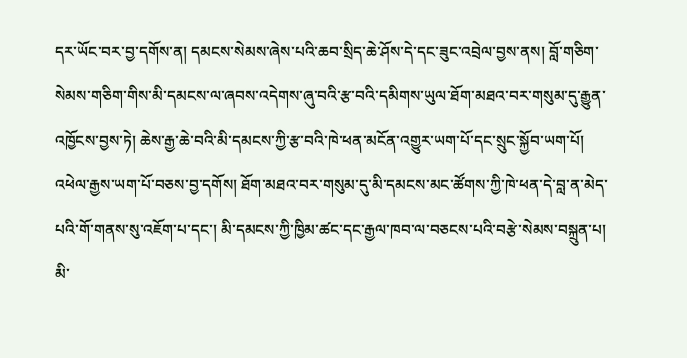དར་ཡོང་བར་བྱ་དགོས་ན། དམངས་སེམས་ཞེས་པའི་ཆབ་སྲིད་ཆེ་ཤོས་དེ་དང་ཟུང་འབྲེལ་བྱས་ནས། བློ་གཅིག་སེམས་གཅིག་གིས་མི་དམངས་ལ་ཞབས་འདེགས་ཞུ་བའི་རྩ་བའི་དམིགས་ཡུལ་ཐོག་མཐའ་བར་གསུམ་དུ་རྒྱུན་འཁྱོངས་བྱས་ཏེ། ཆེས་རྒྱ་ཆེ་བའི་མི་དམངས་ཀྱི་རྩ་བའི་ཁེ་ཕན་མངོན་འགྱུར་ཡག་པོ་དང་སྲུང་སྐྱོབ་ཡག་པོ། འཕེལ་རྒྱས་ཡག་པོ་བཅས་བྱ་དགོས། ཐོག་མཐའ་བར་གསུམ་དུ་མི་དམངས་མང་ཚོགས་ཀྱི་ཁེ་ཕན་དེ་བླ་ན་མེད་པའི་གོ་གནས་སུ་འཇོག་པ་དང་། མི་དམངས་ཀྱི་ཁྱིམ་ཚང་དང་རྒྱལ་ཁབ་ལ་བཅངས་པའི་བརྩེ་སེམས་བསྐྲུན་པ། མི་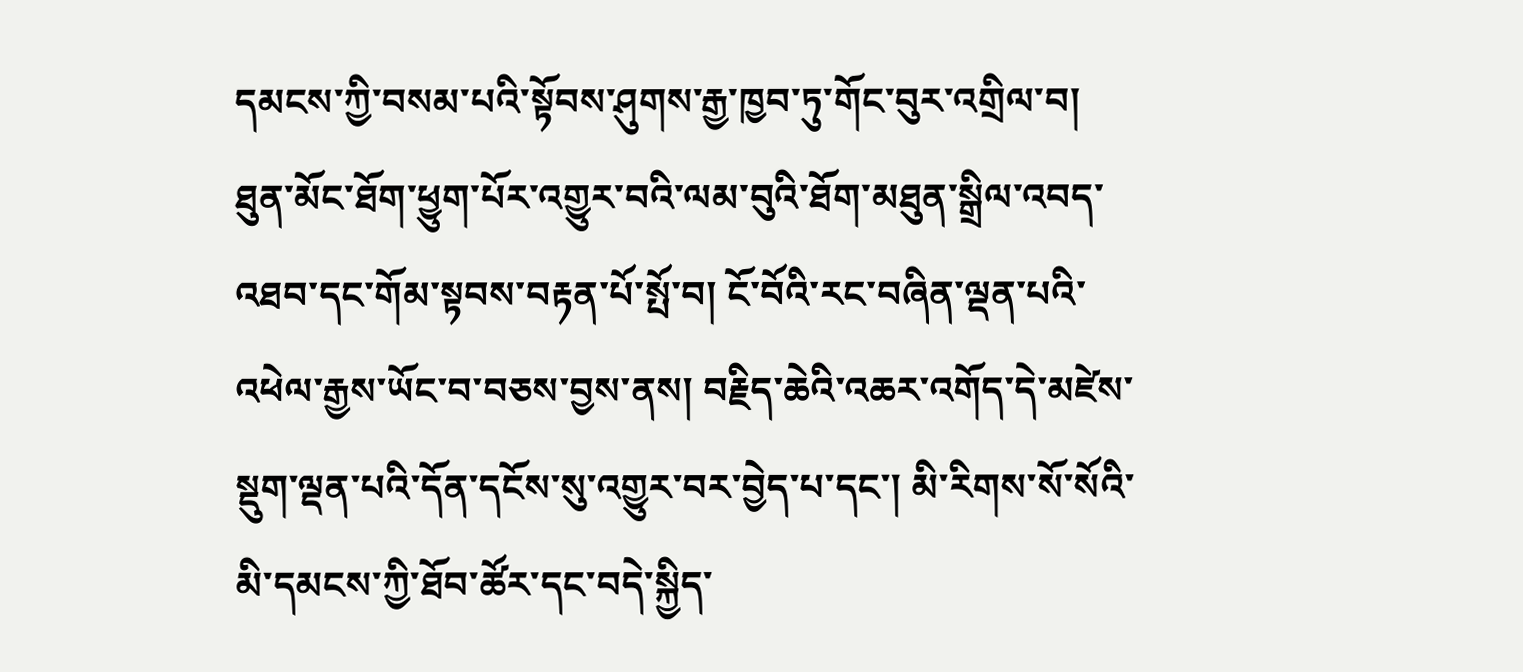དམངས་ཀྱི་བསམ་པའི་སྟོབས་ཤུགས་རྒྱ་ཁྱབ་ཏུ་གོང་བུར་འགྲིལ་བ། ཐུན་མོང་ཐོག་ཕྱུག་པོར་འགྱུར་བའི་ལམ་བུའི་ཐོག་མཐུན་སྒྲིལ་འབད་འཐབ་དང་གོམ་སྟབས་བརྟན་པོ་སྤོ་བ། ངོ་བོའི་རང་བཞིན་ལྡན་པའི་འཕེལ་རྒྱས་ཡོང་བ་བཅས་བྱས་ནས། བརྗིད་ཆེའི་འཆར་འགོད་དེ་མཛེས་སྡུག་ལྡན་པའི་དོན་དངོས་སུ་འགྱུར་བར་བྱེད་པ་དང་། མི་རིགས་སོ་སོའི་མི་དམངས་ཀྱི་ཐོབ་ཚོར་དང་བདེ་སྐྱིད་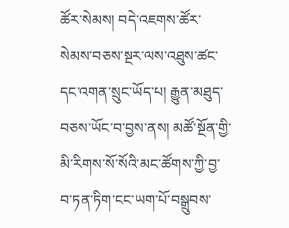ཚོར་སེམས། བདེ་འཇགས་ཚོར་སེམས་བཅས་སྔར་ལས་འཐུས་ཚང་དང་འགན་སྲུང་ཡོད་པ། རྒྱུན་མཐུད་བཅས་ཡོང་བ་བྱས་ནས། མཚོ་སྔོན་གྱི་མི་རིགས་སོ་སོའི་མང་ཚོགས་ཀྱི་བྱ་བ་ཏན་ཏིག་ངང་ཡག་པོ་བསྒྲུབས་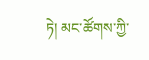ཏེ། མང་ཚོགས་ཀྱི་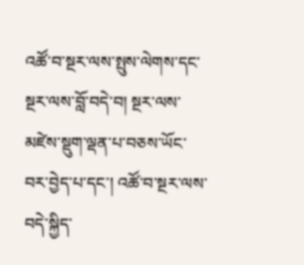འཚོ་བ་སྔར་ལས་སྤུས་ལེགས་དང་སྔར་ལས་བློ་བདེ་བ། སྔར་ལས་མཛེས་སྡུག་ལྡན་པ་བཅས་ཡོང་བར་བྱེད་པ་དང་། འཚོ་བ་སྔར་ལས་བདེ་སྐྱིད་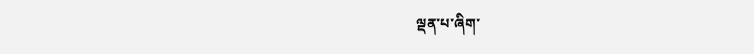ལྡན་པ་ཞིག་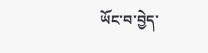ཡོང་བ་བྱེད་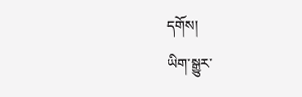དགོས།
ཡིག་སྒྱུར་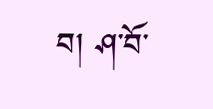བ། ཤ་བོ་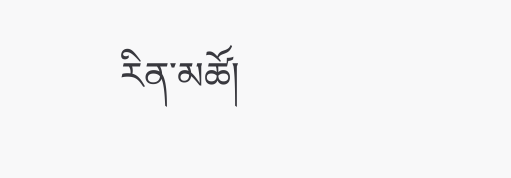རིན་མཚོ།